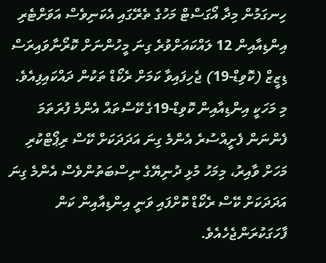ހިނގަމުން މިދާ އޯގަސްޓް މަހުގެ ތެރޭގައި އެކަނިވެސް އަވަށްޓެރި އިންޑިއާއިން 12 ލައްކައަށްވުރެ ގިނަ މީހުންނަށް ކޮރޯނާވައިރަސް ޑިޒީޒް (ކޮވިޑް-19) ޖެހިފައިވާ ކަމަށް ރެކޯޑް ތަކުން ދައްކައިފިއެވެ.
މި މަހަކީ އިންޑިއާއިން ކޮވިޑް-19ގެ ކޭސްތައް އެންމެ ފުރަތަމަ ފެންނަން ފެށީއްސުރެ އެންމެ ގިނަ އަދަދަކަށް ކޭސް ރިޕޯޓްކުރި މަހަށް ވާއިރު، މިމަހު މުޅި ދުނިޔޭގެ ނިސްބަތުންވެސް އެންމެ ގިނަ އަދަދަކަށް ކޭސް ރެކޯޑް ކޮށްފައި ވަނީ އިންޑިއާއިން ކަން ފާހަގަކުރަންޖެހެއެވެ.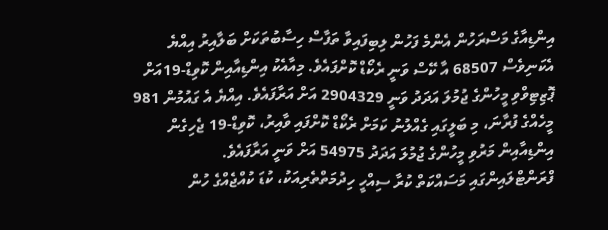އިންޑިއާގެ މަސްރަހުން އެންމެ ފަހުން ލިބިފައިވާ ތަފާސް ހިސާބުތަކަށް ބަލާއިރު އިއްޔެ އެކަނިވެސް 68507 އާ ކޭސް ވަނީ ރެކޯޑް ކޮށްފައެވެ. މިއާއެކު އިންޑިއާއިން ކޮވިޑް-19އަށް ޕޮޒިޓިވްވި މީހުންގެ ޖުމުލަ އަދަދު ވަނީ 2904329 އަށް އަރާފައެވެ. އިއްޔެ އެ ގައުމުން 981 މީހެއްގެ ފުރާނަ، މި ބަލީގައި ގެއްލުނު ކަމަށް ރެކޯޑް ކޮށްފައި ވާއިރު، ކޮވިޑް-19 ޖެހިގެން އިންޑިއާއިން މަރުވި މީހުންގެ ޖުމުލަ އަދަދު 54975 އަށް ވަނީ އަރާފައެވެ.
ފްރަންޓްލައިންގައި މަސައްކަތް ކުރާ ސިއްހީ ހިދުމަތްތެރިއަކު، ކުޑަ ކުއްޖެއްގެ ހުން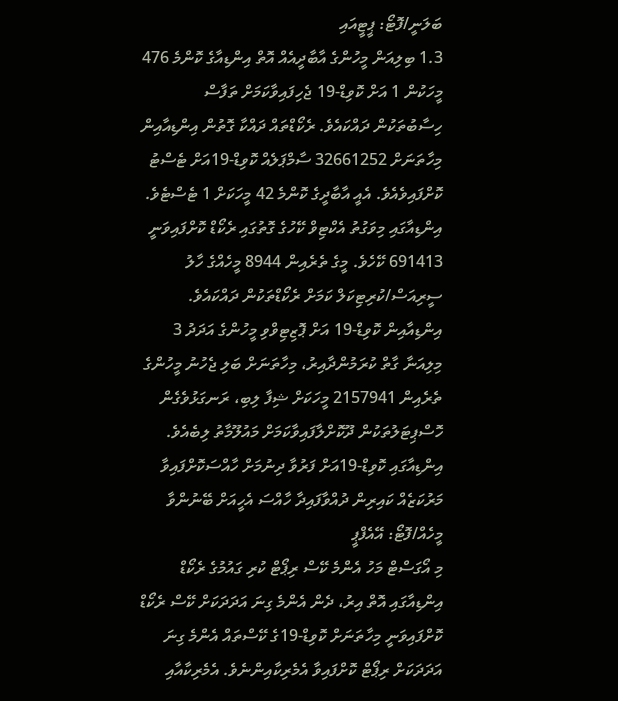ބަލަނީ/ފޮޓޯ: ޕީޓީއައި
1.3 ބިލިއަން މީހުންގެ އާބާދީއެއް އޮތް އިންޑިއާގެ ކޮންމެ 476 މީހަކުން 1 އަށް ކޮވިޑް-19 ޖެހިފައިވާކަމަށް ތަފާސް ހިސާބުތަކުން ދައްކައެވެ. ރެކޯޑްތައް ދައްކާ ގޮތުން އިންޑިއާއިން މިހާތަނަށް 32661252 ސާމްޕަލެއް ކޮވިޑް-19އަށް ޓެސްޓު ކޮށްފައިވެއެވެ. އެއީ އާބާދީގެ ކޮންމެ 42 މީހަކަށް 1 ޓެސްޓެވެ.
އިންޑިއާގައި މިވަގުތު އެކްޓިވް ކޭހުގެ ގޮތުގައި ރެކޯޑް ކޮށްފައިވަނީ 691413 ކޭހެވެ. މީގެ ތެރެއިން 8944 މީހެއްގެ ހާލު ސީރިއަސް/ކުރިޓިކަލް ކަމަށް ރެކޯޑްތަކުން ދައްކައެވެ. އިންޑިއާއިން ކޮވިޑް-19 އަށް ޕޮޒިޓިވްވި މީހުންގެ އަދަދު 3 މިލިއަނާ ގާތް ކުރަމުންދާއިރު، މިހާތަނަށް ބަލި ޖެހުނު މީހުންގެ ތެރެއިން 2157941 މީހަކަށް ޝިފާ ލިބި، ރަނގަޅުވެގެން ހޮސްޕިޓަލުތަކުން ދޫކޮށްލާފައިވާކަމަށް މައުލޫމާތު ލިބެއެވެ.
އިންޑިއާގައި ކޮވިޑް-19އަށް ފަރުވާ ދިނުމަށް ހާއްސަކޮށްފައިވާ މަރުކަޒެއް ކައިރިން ދުއްވާފައިދާ ހާއްސަ އެހީއަށް ބޭނުންވާ މީހެއް/ފޮޓޯ: އޭއެފްޕީ
މި އޯގަސްޓް މަހު އެންމެ ކޭސް ރިޕޯޓް ކުރި ގައުމުގެ ރެކޯޑް އިންޑިއާގައި އޮތް އިރު، ދެން އެންމެ ގިނަ އަދަދަކަށް ކޭސް ރެކޯޑް ކޮށްފައިވަނީ މިހާތަނަށް ކޮވިޑް-19ގެ ކޭސްތައް އެންމެ ގިނަ އަދަދަކަށް ރިޕޯޓް ކޮށްފައިވާ އެމެރިކާއިންނެވެ. އެމެރިކާއާއި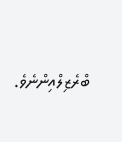ބްރެޒިލްއިންނެވެ.